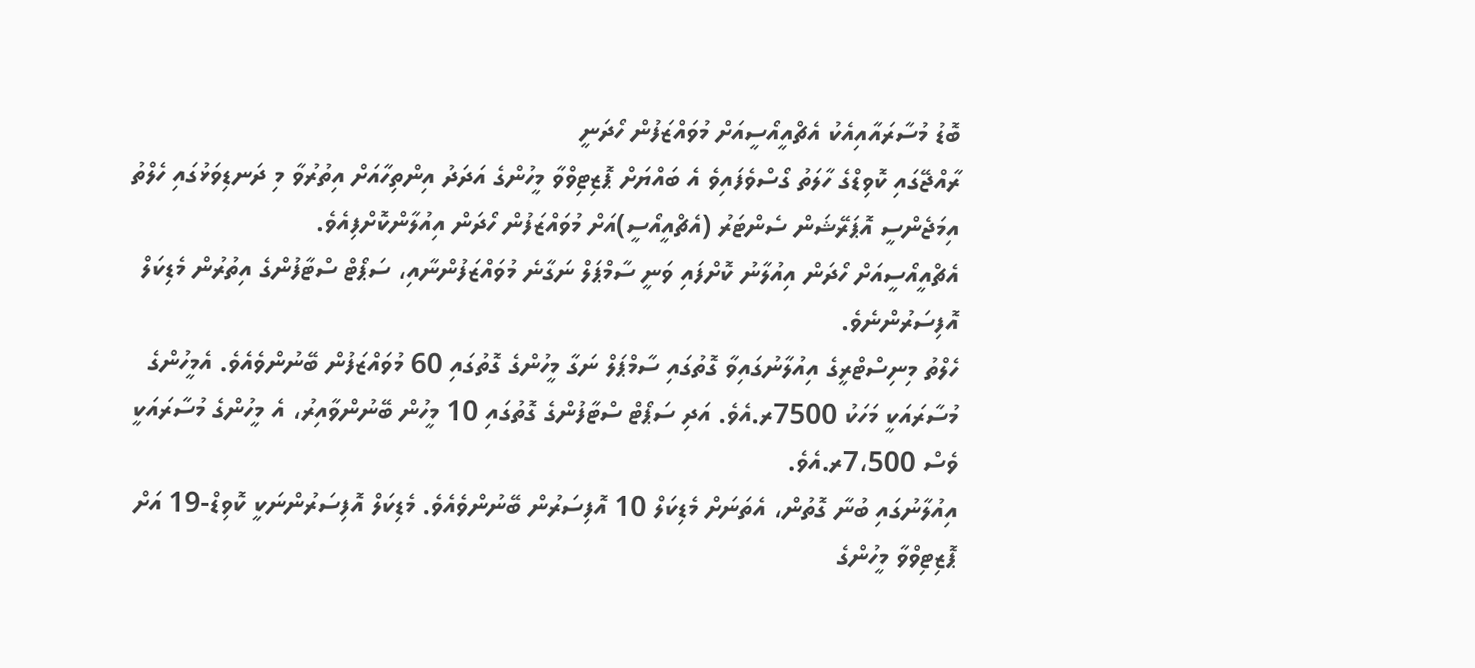ބޮޑު މުސާރައާއިއެކު އެޗްއީއޯސީއަށް މުވައްޒަފުން ހޯދަނީ
ރާއްޖޭގައި ކޮވިޑްގެ ހާލަތު ގޯސްވެފައިވެ އެ ބައްޔަށް ޕޮޒިޓިވްވާ މީހުންގެ އަދަދު އިންތިހާއަށް އިތުރުވާ މި ދަނޑިވަޅުގައި ހެލްތު އިމަޖެންސީ އޮޕަރޭޝަން ސެންޓަރު (އެޗްއީއޯސީ)އަށް މުވައްޒަފުން ހޯދަން އިއުލާންކޮށްފިއެވެ.
އެޗްއީއޯސީއަށް ހޯދަން އިއުލާނު ކޮށްފައި ވަނީ ސާމްޕަލް ނަގާނެ މުވައްޒަފުންނާއި، ސަޕޯޓް ސްޓާފުންގެ އިތުރުން މެޑިކަލް އޮފިސަރުންނެވެ.
ހެލްތު މިނިސްޓްރީގެ އިއުލާނުގައިވާ ގޮތުގައި ސާމްޕަލް ނަގާ މީހުންގެ ގޮތުގައި 60 މުވައްޒަފުން ބޭނުންވެއެވެ. އެމީހުންގެ މުސާރައަކީ މަހަކު 7500ރ.އެވެ. އަދި ސަޕޯޓް ސްޓާފުންގެ ގޮތުގައި 10 މީހުން ބޭނުންވާއިރު، އެ މީހުންގެ މުސާރައަކީ ވެސް 7،500ރ.އެވެ.
އިއުލާނުގައި ބުނާ ގޮތުން، އެތަނަށް މެޑިކަލް 10 އޮފިސަރުން ބޭނުންވެއެވެ. މެޑިކަލް އޮފިސަރުންނަކީ ކޮވިޑް-19 އަށް ޕޮޒިޓިވްވާ މީހުންގެ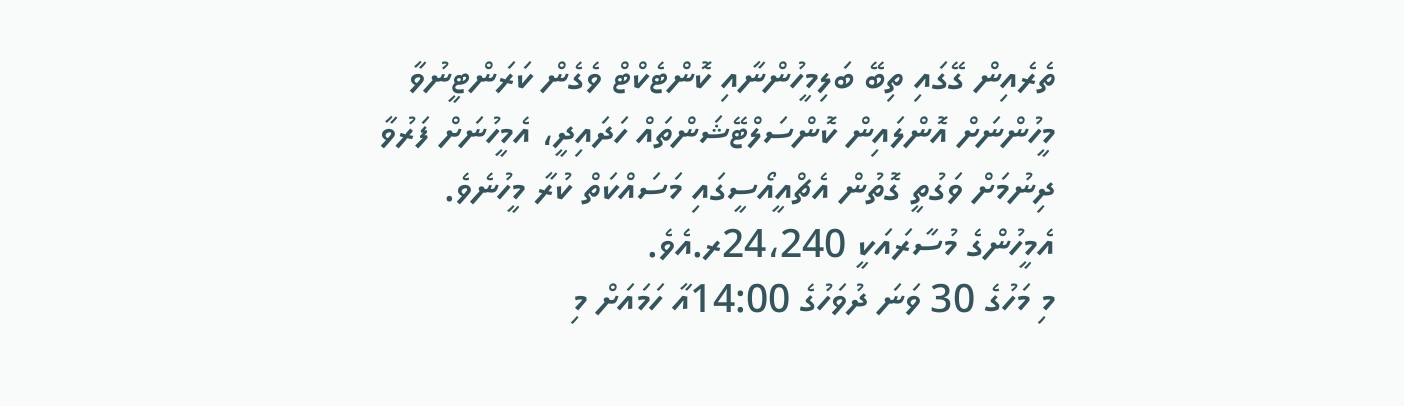ތެރެއިން ގޭގައި ތިބޭ ބަލިމީހުންނާއި ކޮންޓެކްޓް ވެގެން ކަރަންޓީނުވާ މީހުންނަށް އޮންލައިން ކޮންސަލްޓޭޝަންތައް ހަދައިދީ، އެމީހުނަށް ފަރުވާ ދިނުމަށް ވަގުތީ ގޮތުން އެޗްއީއޯސީގައި މަސައްކަތް ކުރާ މީހުނެވެ. އެމީހުންގެ މުސާރައަކީ 24،240ރ.އެވެ.
މި މަހުގެ 30 ވަނަ ދުވަހުގެ 14:00އާ ހަމައަށް މި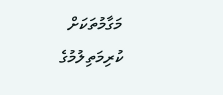މަގާމުތަކަށް ކުރިމަތިލުމުގެ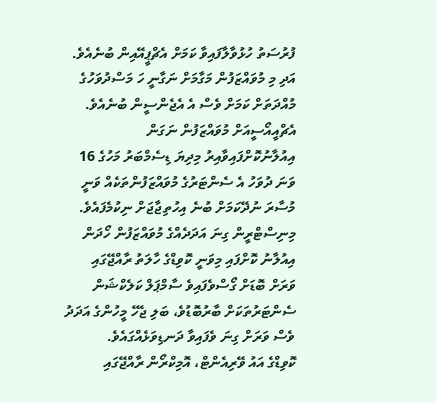ފުރުސަތު ހުޅުވާލާފައިވާ ކަމަށް އެޗްޕީއޭއިން ބުނެއެވެ. އަދި މި މުވައްޒަފުން މަގާމަށް ނަގާނީ ހަ މަސްދުވަހުގެ މުއްދަތަށް ކަމަށް ވެސް އެ އެޖެންސީން ބުނެއެވެ.
އެޗްއީއޯސީއަށް މުވައްޒަފުން ނަގަން އިއުލާނުކޮށްފައިވާއިރު މިދިޔަ ޑިސެމްބަރު މަހުގެ 16 ވަނަ ދުވަހު އެ ސެންޓަރުގެ މުވައްޒަފުންތަކެއް ވަނީ މުސާރަ ނުދޭކަމަށް ބުނެ އިހުތިޖާޖަށް ނިކުމެފައެވެ.
މިނިސްޓްރީން ގިނަ އަދަދެއްގެ މުވައްޒަފުން ހޯދަން އިއުލާނު ކޮށްފައި މިވަނީ ކޮވިޑްގެ ހާލަތު ރާއްޖޭގައި ވަރަށް ބޮޑަށް ގޯސްވެފައިވެ ސާމްޕަލް ކަލެކްޝަން ސެންޓަރުތަކަށް ބާރުބޮޑުވެ، ބަލި ޖެހޭ މީހުންގެ އަދަދު ވެސް ވަރަށް ގިނަ ވެފައިވާ ދަނޑިވަޅެއްގައެވެ.
ކޮވިޑްގެ އައު ވޭރިއެންޓް، އޮމިކްރޯން ރާއްޖޭގައި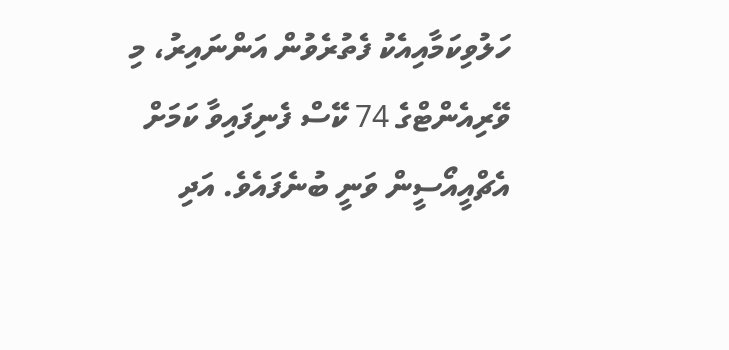ހަލުވިކަމާއިއެކު ފެތުރެވުން އަންނައިރު، މި ވޭރިއެންޓްގެ 74 ކޭސް ފެނިފައިވާ ކަމަށް އެޗްއީއޯސީން ވަނީ ބުނެފައެވެ. އަދި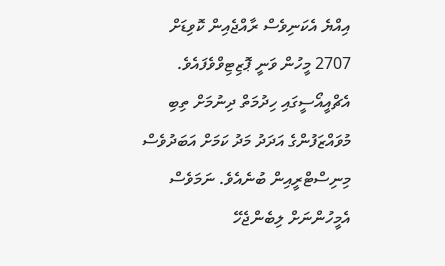އިއްޔެ އެކަނިވެސް ރާއްޖެއިން ކޮވިޑަށް 2707 މީހުން ވަނީ ޕޮޒިޓިވްވެފައެވެ.
އެޗްއީއޯސީގައި ހިދުމަތް ދިނުމަށް ތިބި މުވައްޒަފުންގެ އަދަދު މަދު ކަމަށް އަބަދުވެސް މިނިސްޓްރީއިން ބުނެއެވެ. ނަމަވެސް އެމީހުންނަށް ލިބެންޖެހޭ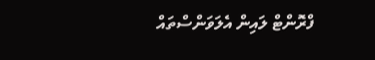ފްރޮންޓް ލައިން އެލަވަންސްތައް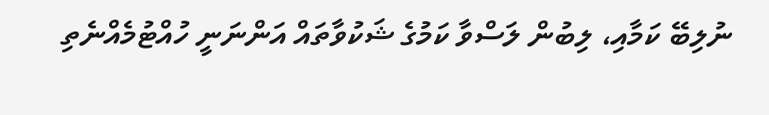ނުލިބޭ ކަމާއި، ލިބުން ލަސްވާ ކަމުގެ ޝަކުވާތައް އަންނަނީ ހުއްޓުމެއްނެތި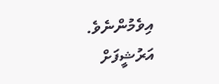އިވެމުންނެވެ.
އަރުޝީފަށް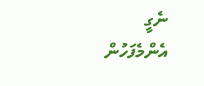ނެގީ
އެންމެފަހުން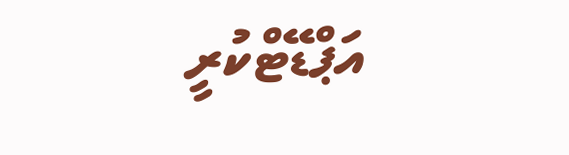އަޕްޑޭޓްކުރީ